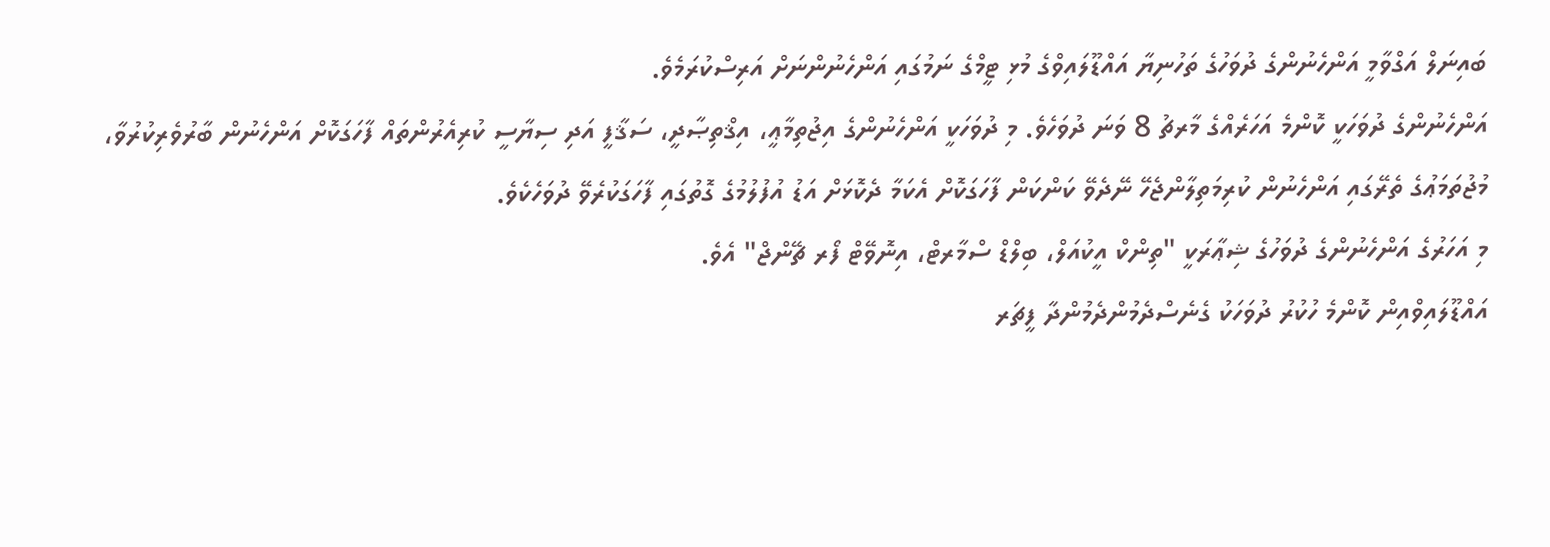ބައިނަލް އަގްވާމީ އަންހެނުންގެ ދުވަހުގެ ތަހުނިޔާ އައްޑޫލައިވްގެ މުޅި ޓީމްގެ ނަމުގައި އަންހެނުންނަށް އަރިސްކުރަމެވެ.
އަންހެނުންގެ ދުވަހަކީ ކޮންމެ އަހަރެއްގެ މާރޗު 8 ވަނަ ދުވަހެވެ. މި ދުވަހަކީ އަންހެނުންގެ އިޖުތިމާޢީ، އިޤްތިޞާދީ، ސަޤާފީ އަދި ސިޔާސީ ކުރިއެރުންތައް ފާހަގަކޮށް އަންހެނުން ބާރުވެރިކުރުވާ، މުޖުތަމަޢުގެ ތެރޭގައި އަންހެނުން ކުރިމަތިލާންޖެހޭ ނޭދެވޭ ކަންކަން ފާހަގަކޮށް އެކަމާ ދެކޮޅަށް އަޑު އުފުލުމުގެ ގޮތުގައި ފާހަގަކުރެވޭ ދުވަހެކެވެ.
މި އަހަރުގެ އަންހެނުންގެ ދުވަހުގެ ޝިޢާރަކީ "ތިންކް އީކުއަލް، ބިލްޑް ސްމާރޓް، އިނޮވޭޓް ފޯރ ޗޭންޖް" އެވެ.
އައްޑޫލައިވްއިން ކޮންމެ ހުކުރު ދުވަހަކު ގެނެސްދެމުންދެމުންދާ ފީޗަރ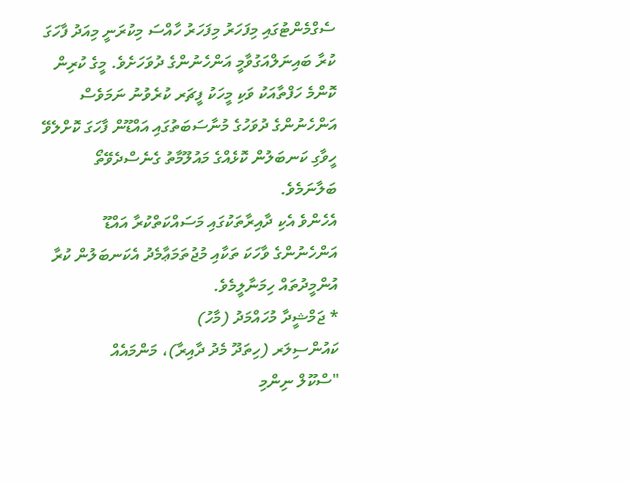ސެގްމެންޓުގައި މިފަހަރު މިފަހަރު ހާއްސަ މިކުރަނީ މިއަދު ފާހަގަ ކުރާ ބައިނަލްއަގުވާމީ އަންހެނުންގެ ދުވަހަށެވެ. މީގެ ކުރިން ކޮންމެ ހަފްތާއަކު ވަކި މީހަކު ފީޗަރ ކުރެވުނު ނަމަވެސް އަންހެނުންގެ ދުވަހުގެ މުނާސަބަތުގައި އައްޑޫން ފާހަގަ ކޮށްލެވޭ ހީވާގި ކަނބަލުން ކޮޅެއްގެ މައުލޫމާތު ގެނެސްދެވޭތޯ ބަލާނަމެވެ.
އެހެންވެ އެކި ދާއިރާތަކުގައި މަސައްކަތްކުރާ އައްޑޫ އަންހެނުންގެ ވާހަކަ ތަކާއި މުޖުތަމަޢާމެދު އެކަނބަލުން ކުރާ އުންމީދުތައް ހިމަނާލީމެވެ.
* ޖަމްޝީދާ މުހައްމަދު (މާހު)
ކައުންސިލަރ (ހިތަދޫ މެދު ދާއިރާ)، މަންމައެއް
"ސްކޫލް ނިންމި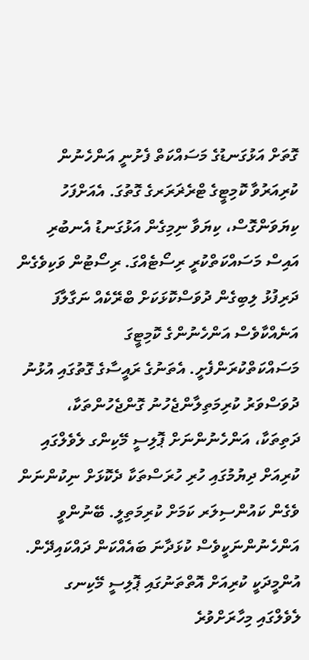ގޮތަށް އަޅުގަނޑުގެ މަސައްކަތް ފެށުނީ އަންހެނުން ކުރިއަރުވާ ކޮމިޓީގެ ޓްރެޜަރަރގެ ގޮތުގަ. އެއަށްފަހު ކިޔަވަންގޮސް، ކިޔަވާ ނިމިގެން އަޅުގަނޑު އެނބުރި އައިސް މަސައްކަތްކުރީ ރިސޯޓެއްގަ. ރިސޯޓުން ވަކިވެގެން ދަރިފުޅު ލިބިގެން ދުވަސްކޮޅަކަށް ބްރޭކެއް ނަގާލާފަ އަނެއްކާވެސް އަންހެނުންގެ ކޮމިޓީގަ މަސައްކަތްކުރަންފެށީ. އެތަނުގެ ރައީސާގެ ގޮތުގައި އުޅުނު ދުވަސްވަރު ކުރިމަތިލާންޖެހުނު ގޮންޖެހުންތަކާ، ދަތިތަކާ، އަންހެނުންނަށް ޕޮލިސީ މޭކިންގ ލެވެލްގައި ކުރިއަށް ދިޔުމުގައި ހުރި ހުރަސްތަކާ ދެކޮޅަށް ނިކުންނަން ވެގެން ކައުންސިލަރ ކަމަށް ކުރިމަތިލީ. ބޭނުންވީ އަންހެނުންނަކީވެސް ކުޅަދާނަ ބައެއްކަން ދައްކައިދޭން. އުންމީދަކީ ކުރިއަށް އޮތްތަނުގައި ޕޮލިސީ މޭކިނގ ލެވެލްގައި މިހާރަށްވުރެ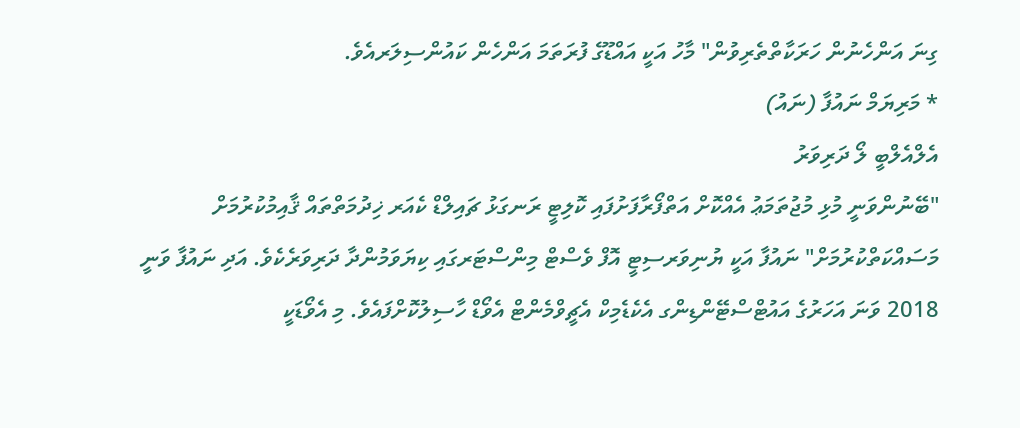ގިނަ އަންހެނުން ހަރަކާތްތެރިވުން" މާހު އަކީ އައްޑޫގެ ފުރަތަމަ އަންހެން ކައުންސިލަރއެވެ.
* މަރިޔަމް ނައުފާ (ނައު)
އެލްއެލްބީ ލޯ ދަރިވަރު
"ބޭނުންވަނީ މުޅި މުޖުތަމަޢު އެއްކޮށް އަތްފޯރާފަށުފައި ކޮލިޓީ ރަނގަޅު ޗައިލްޑް ކެއަރ ޚިދުމަތްތައް ޤާއިމުކުރުމަށް މަސައްކަތްކުރުމަށް" ނައުފާ އަކީ ޔުނިވަރސިޓީ އޮފް ވެސްޓް މިންސްޓަރގައި ކިޔަވަމުންދާ ދަރިވަރެކެވެ. އަދި ނައުފާ ވަނީ 2018 ވަނަ އަހަރުގެ އައުޓްސްޓޭންޑިންގ އެކެޑެމިކް އެޗީވްމެންޓް އެވޯޑް ހާސިލުކޮށްފައެވެ. މި އެވޯޑަކީ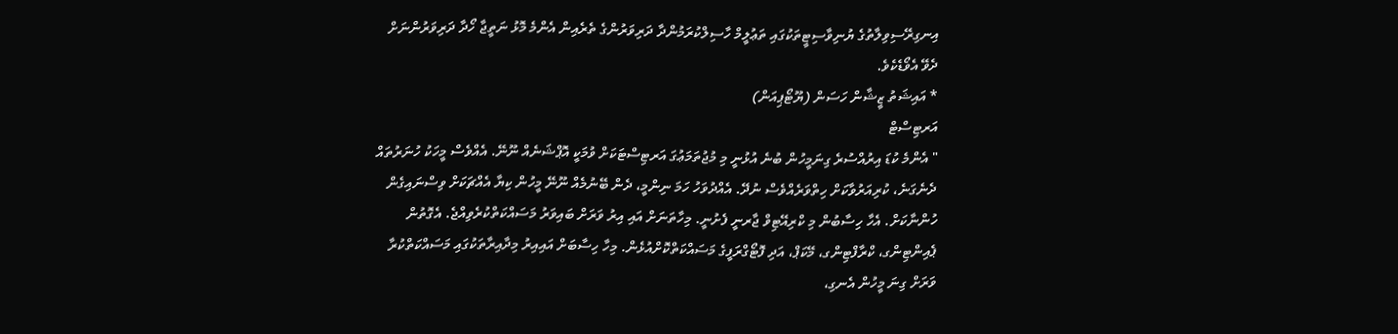އިނގިރޭސިވިލާތުގެ ޔުނިވާސިޓީތަކުގައި ތަޢުލީމް ހާސިލްކުރަމުންދާ ދަރިވަރުންގެ ތެރެއިން އެންމެ މޮޅު ނަތީޖާ ހޯދާ ދަރިވަރުންނަށް ދެވޭ އެވޯޑެކެވެ.
* އައިޝަތު ޒީޝާން ހަސަން (ޔޫޓޯޕިއަން)
އަރޓިސްޓް
" އެންމެ ކުޑަ އިރުއްސުރެ ގިނަމީހުން ބުނެ އުޅުނީ މި މުޖުތަމަޢުގަ އަރޓިސްޓަކަށް ވުމަކީ އޮޕްޝަނެއް ނޫނޭ. އެއްވެސް މީހަކު ހުނަރުތައް ދެނެގަނެ، ކުރިއަރުވާކަށް ހިތްވަރެއްވެސް ނުދޭ. އެއްދުވަހު ހަމަ ނިންމީ، ދެން ބޭނުމެއް ނޫނޭ މީހުން ކިޔާ އެއްޗަކަށް ވިސްނައިގެން ހުންނާކަށް. އެހާ ހިސާބުން މި ކްރިއޭޓިވް ޖާރނީ ފެށުނީ. މިހާތަނަށް އައި އިރު ވަރަށް ބައިވަރު މަސައްކަތްކުރެވިއްޖެ. އެގޮތުން ޕެއިންޓިންގ، ކްރާފްޓިންގ، މޭކަޕް، އަދި ފޮޓޯގްރަފީގެ މަސައްކަތްކޮށްއުޅެން. މިހާ ހިސާބަށް އައިއިރު މިދާއިރާތަކުގައި މަސައްކަތްކުރާ ވަރަށް ގިނަ މީހުން އެނގި،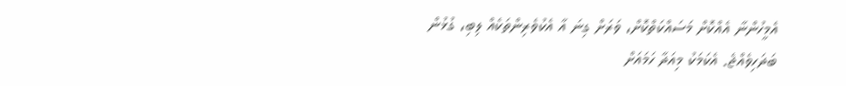އެމީހުންނާ އެއްކޮށް މަސައްކަތްކޮށް، ވަރަށް ގިނަ އާ އެކުވެރިންތަކެއް ލިބި، ގުޅުން ބަދަހިވެއްޖެ. އެކަމަކު މިއަދާ ހަމައަށް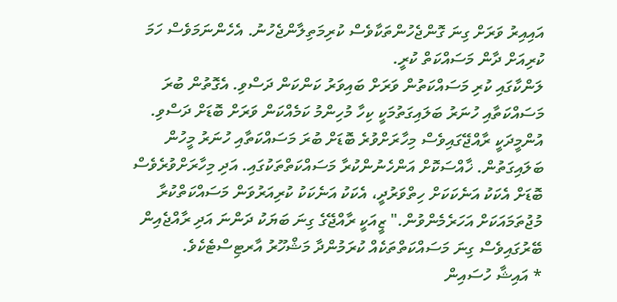އައިއިރު ވަރަށް ގިނަ ގޮންޖެހުންތަކާވެސް ކުރިމަތިލާންޖެހުނު. އެހެންނަމަވެސް ހަމަ ކުރިއަށް ދާން މަސައްކަތް ކުރީ.
ލަންކާގައި ކުރި މަސައްކަތުން ވަރަށް ބައިވަރު ކަންކަން ދަސްވި. އެގޮތުން ބުރަ މަސައްކަތާއި ހުނަރު ބަލައިގަތުމަކީ ކިހާ މުހިންމު ކަމެއްކަން ވަރަށް ބޮޑަށް ދަސްވި. އުންމީދަކީ ރާއްޖޭގައިވެސް މިހާރަށްވުރެ ބޮޑަށް ބުރަ މަސައްކަތާއި ހުނަރު މީހުން ބަލައިގަތުން. ޚާއްސަކޮށް އަންހެނުންކުރާ މަސައްކަތްތަކުގައި. އަދި މިހާރަށްވުރެވެސް ބޮޑަށް އެކަކު އަނެކަކަށް ހިތްވަރުދީ، އެކަކު އަނެކަކު ކުރިއަރުވަން މަސައްކަތްކުރާ މުޖުތަމައަކަށް އަހަރެމެންވުން." ޒީއަކީ ރާއްޖޭގެ ގިނަ ބަޔަކު ދަންނަ އަދި ރާއްޖެއިން ބޭރުގައިވެސް ގިނަ މަސައްކަތްތަކެއް ކުރަމުންދާ މަޝްހޫރު އާރޓިސްޓެކެވެ.
* އައިޝާ ހުސައިން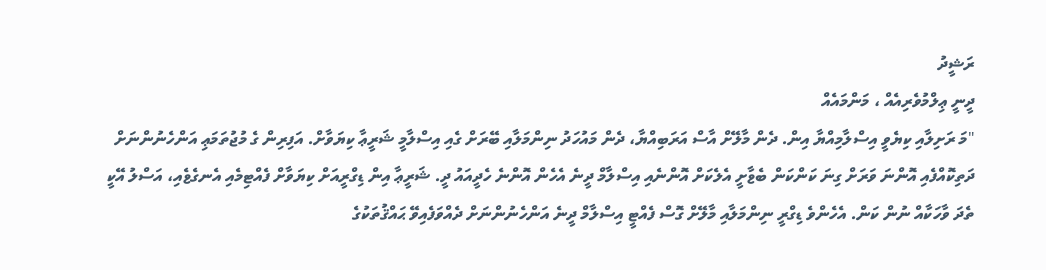ރަޝީދު
ދީނީ ޢިލްމުވެރިއެއް ، މަންމައެއް
"މަ ރަށިލާއި ކިޔެވީ އިސްލާމިއްޔާ އިން. ދެން މާލޭށް އާސް އަރަބިއްޔާ، ދެން މައުހަދު ނިންމަލާއި ބޭރަށް ގެއި އިސްލާމީ ޝަރީޢާ ކިޔަވާށް. އަފިރިން ގެ މުޖުތަމަޢި އަންހެނުންނަށް ދަތިކޮއްފެއި އޮންނަ ވަރަށް ގިނަ ކަންކަން ބެޱާށީ އެލެކަށް އޮންނެއި އިސްލާމް ދީނެ އެހެން އޮންނެ ހެދީއައު ދީ. ޝަރީޢާ އިން ޑިގްރީއަށް ކިޔަވާށް ފެއްޓިމެއި އެނގެޱެއި، އަސްލު އޭކީ ތެދަ ވާހަކާއް ނުން ކަން. އެހެންވެ ޑިގްރީ ނިންމަލާއި މާލޭށް ގޮސް ފެއްޓީ އިސްލާމް ދީނެ އަންހެނުންނަށް ދެއްވަފެއިވޭ ޙައްޤުތަކުގެ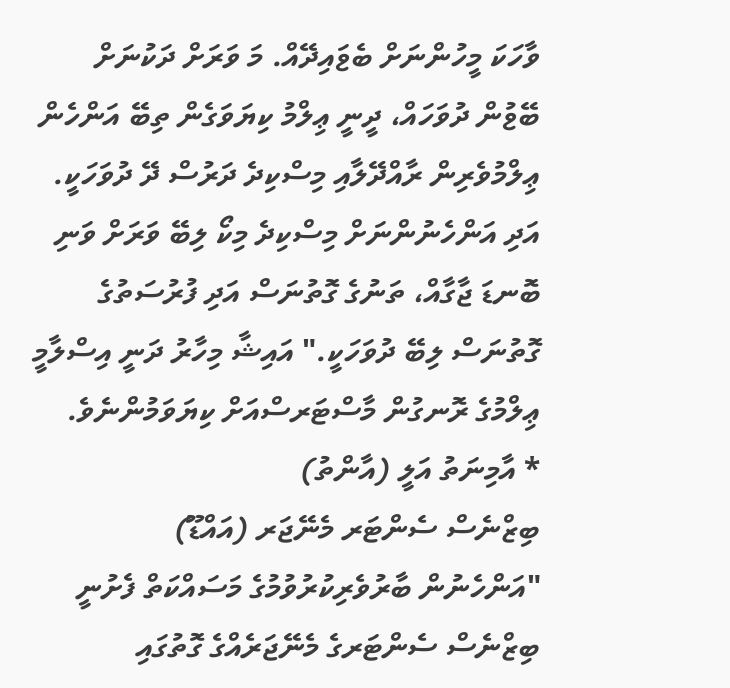ވާހަކަ މީހުންނަށް ބެޱައިދޭއް. މަ ވަރަށް ދަކުނަށް ބޭޱުން ދުވަހައް، ދީނީ ޢިލްމު ކިޔަވަގެން ތިބޭ އަންހެން ޢިލްމުވެރިން ރާއްދޭލާއި މިސްކިދެ ދަރުސް ދޭ ދުވަހަކީ. އަދި އަންހެނުންނަށް މިސްކިދެ މިކޯ ލިބޭ ވަރަށް ވަނި ބޮނޑަ ޖާގާއް، ތަނުގެ ގޮތުނަސް އަދި ފުރުސަތުގެ ގޮތުނަސް ލިބޭ ދުވަހަކީ." އައިޝާ މިހާރު ދަނީ އިސްލާމީ ޢިލްމުގެ ރޮނގުން މާސްޓަރސްއަށް ކިޔަވަމުންނެވެ.
* އާމިނަތު އަލީ (އާންތު)
ބިޒްނެސް ސެންޓަރ މެނޭޖަރ (އައްޑޫ)
"އަންހެނުން ބާރުވެރިކުރުވުމުގެ މަސައްކަތް ފެށުނީ ބިޒްނެސް ސެންޓަރގެ މެނޭޖަރެއްގެ ގޮތުގައި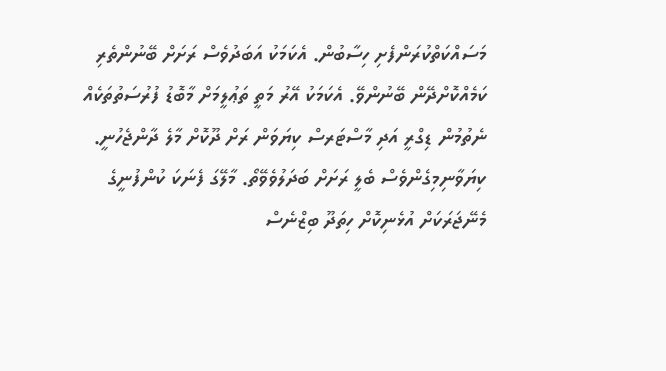މަސައްކަތްކުރަންފެށި ހިސާބުން. އެކަމަކު އަބަދުވެސް ރަށަށް ބޭނުންތެރި ކަމެއްކޮށްދޭން ބޭނުންވޭ. އެކަމަކު އޭރު މަތީ ތަޢުލީމަށް މާބޮޑު ފުރުސަތުތަކެއް ނެތުމުން ޑިގްރީ އަދި މާސްޓަރސް ކިޔަވަން ރަށް ދޫކޮށް މާލެ ދާންޖެހުނީ. ކިޔަވާނިމިގެންވެސް ބެލީ ރަށަށް ބަދަލުވެވޭތޯ. މާލޭގަ ފެނަކަ ކުންފުނީގެ މެނޭޖަރަކަށް އުޅެނިކޮށް ހިތަދޫ ބިޒްނެސް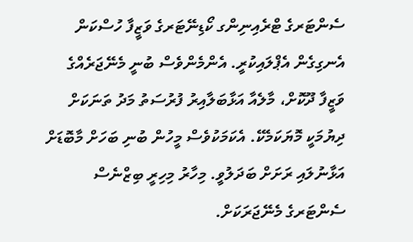ސެންޓަރގެ ޓްރެއިނިންގ ކޯޑިނޭޓަރގެ ވަޒީފާ ހުސްކަން އެނގިގެން އެޕްލައިކުރީ. އެންމެންވެސް ބުނީ މެނޭޖަރެއްގެ ވަޒީފާ ދޫކޮށް، މާލެއާ އަޅާބަލާއިރު ފުރުސަތު މަދު ތަނަކަށް ދިޔުމަކީ މޮޔަކަމެކޭ. އެކަމަކުވެސް މީހުން ބުނި ބަހަށް މާބޮޑަށް އަޅާނުލައި ރަށަށް ބަދަލުވީ. މިހާރު މިހިރީ ބިޒްނެސް ސެންޓަރގެ މެނޭޖަރަކަށް.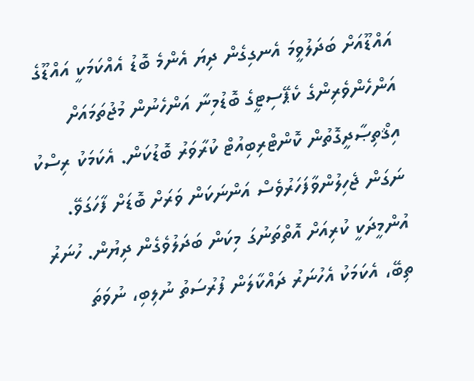އައްޑޫއަށް ބަދަލުވީމަ އެނގިގެން ދިޔަ އެންމެ ބޮޑު އެއްކަމަކީ އައްޑޫގެ އަންހެންވެރިންގެ ކެޕޭސިޓީގެ ބޮޑުމިނާ އަންހެނުން މުޖުތަމައަށް އިޤްތިޞާދީގޮތުން ކޮންޓްރިބިއުޓް ކުރާވަރު ބޮޑުކަން. އެކަމަކު ރިސްކު ނަގަން ޖެހިލުންވާފަހަރުވެސް އަންނަކަން ވަރަށް ބޮޑަށް ފާހަގަވޭ. އުންމީދަކީ ކުރިއަށް އޮތްތަނުގަ މިކަން ބަދަލުވެގެން ދިޔުން. ހުނަރު ތިބޭ، އެކަމަކު އެހުނަރު ދައްކާލަން ފުރުސަތު ނުލިބި، ނުވަތަ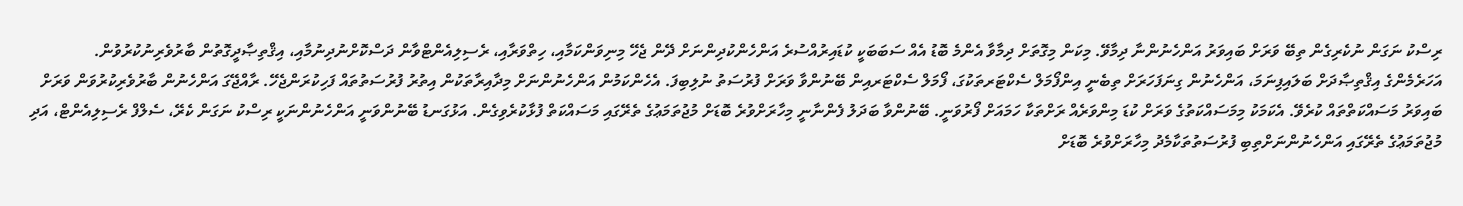ރިސްކު ނަގަން ނުކެރިގެން ތިބޭ ވަރަށް ބައިވަރު އަންހެނުންނާ ދިމާވޭ. މިކަން މިގޮތަށް ދިމާވާ އެންމެ ބޮޑު އެއް ސަބަބަކީ ކުޑައިރުއްސުރެ އަންހެންކުދިންނަށް ދޭން ޖެހޭ މިނިވަންކަމާއި، ހިތްވަރާއި، ރެސިލިއެންޓްވާން ދަސްކޮށްނުދިނުމާއި، އިޤްތިޞާދީގޮތުން ބާރުވެރިނުކުރުވުން.
އަހަރެމެންގެ އިޤްތިޞާދަށް ބަލައިފިނަމަ، އަންހެނުން ގިނަފަހަރަށް ތިބެނީ އިންފޯމަލް ސެކްޓަރތަކުގަ، ފޯމަލް ސެކްޓަރއިން ބޭނުންވާ ވަރަށް ފުރުސަތު ނުލިބިފަ. އެހެންކަމުން އަންހެނުންނަށް މިދާއިރާތަކުން އިތުރު ފުރުސަތުތައް ފަހިކުރަންޖެހޭ. ރާއްޖޭގަ އަންހެނުން ބާރުވެރިކުރުވަން ވަރަށް ބައިވަރު މަސައްކަތްތައް ކުރެވޭ. އެކަމަކު މިމަސައްކަތުގެ ވަރަށް ކުޑަ މިންވަރެއް ރަށްތަކާ ހަމައަށް ފޯރުވަނީ. ބޭނުންވާ ބަދަލު ފެންނާނީ މިހާރަށްވުރެ ބޮޑަށް މުޖުތަމަޢުގެ ތެރޭގައި މަސައްކަތް ފުޅާކުރެވިގެން. އަޅުގަނޑު ބޭނުންވަނީ އަންހެނުންނަކީ ރިސްކު ނަގަން ކެރޭ، ސެލްފް ރެސިލިއެންޓް، އަދި މުޖުތަމަޢުގެ ތެރޭގައި އަންހެނުންނަށްތިބި ފުރުސަތުތަކާމެދު މިހާރަށްވުރެ ބޮޑަށް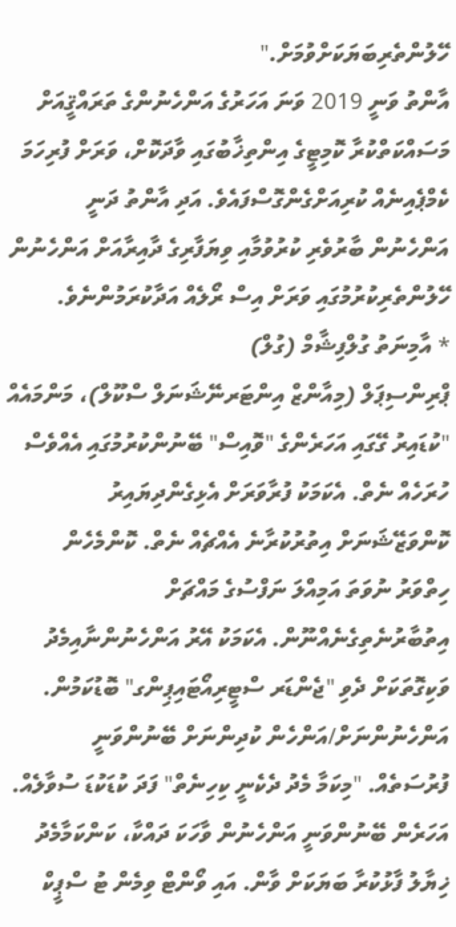ހޭލުންތެރިބަޔަކަށްވުމަށް."
އާންތު ވަނީ 2019 ވަނަ އަހަރުގެ އަންހެނުންގެ ތަރައްޤީއަށް މަސައްކަތްކުރާ ކޮމިޓީގެ އިންތިޚާބުގައި ވާދަކޮށް، ވަރަށް ފުރިހަމަ ކެމްޕެއިނެއް ކުރިއަށްގެންގޮސްފައެވެ. އަދި އާންތު ދަނީ އަންހެނުން ބާރުވެރި ކުރުވުމާއި ވިޔަފާރިގެ ދާއިރާއަށް އަންހެނުން ހޭލުންތެރިކުރުމުގައި ވަރަށް އިސް ރޯލެއް އަދާކުރަމުންނެވެ.
* އާމިނަތު ގުލްފިޝާމް (ގުލް)
ޕްރިންސިޕަލް (މިއާންޒް އިންޓަރނޭޝަނަލް ސްކޫލް)، މަންމައެއް
"ކުޑައިރު ގޭގައި އަހަރެންގެ "ވޮއިސް" ބޭނުންކުރުމުގައި އެއްވެސް ހުރަހެއް ނެތް. އެކަމަކު ފުރާވަރަށް އެޅިގެންދިޔައިރު ކޮންވަޒޭޝަނަށް އިތުރުކުރާނެ އެއްޗެއް ނެތް. ކޮންމެހެން ހިތްވަރު ނުވަތަ އަމިއްލަ ނަފްސުގެ މައްޗަށް އިތުބާރުނެތިގެނެއްނޫން. އެކަމަކު އޭރު އަންހެނުންނާއިމެދު ވަކިގޮތަކަށް ދެވި "ޖެންޑަރ ސްޓީރިއޯޓައިޕިންގ" ބޮޑުކަމުން. އަންހެނުންނަށް/އަންހެން ކުދިންނަށް ބޭނުންވަނީ ފުރުސަތެއް. "މިކަމާ މެދު ދެކެނީ ކިހިނެތް" ފަދަ ކުޑަކުޑަ ސުވާލެއް. އަހަރެން ބޭނުންވަނީ އަންހެނުން ވާހަކަ ދައްކާ، ކަންކަމާމެދު ޚިޔާލު ފާޅުކުރާ ބަޔަކަށް ވާން. އައި ވޯންޓް ވިމެން ޓު ސްޕީކް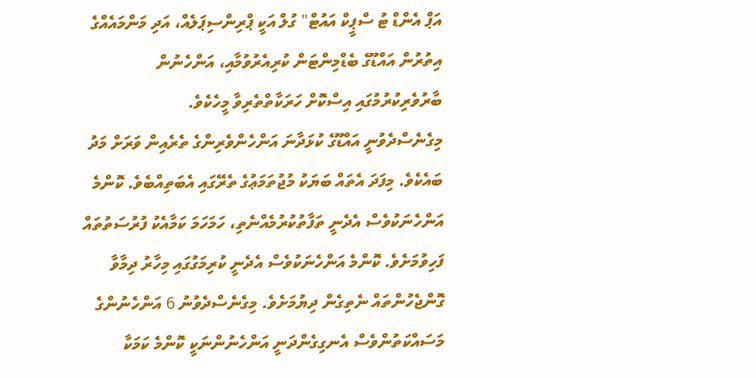އަޕް އެންޑް ޓު ސްޕީކް އައުޓް" ގުލް އަކީ ޕްރިންސިޕަލެއް، އަދި މަންމައެއްގެ އިތުރުން އައްޑޫގެ ބެޑްމިންޓަން ކުރިއެރުވުމާއި، އަންހެނުން ބާރުވެރިކުރުމުގައި އިސްކޮށް ހަރަކާތްތެރިވާ މީހެކެވެ.
މިގެނެސްދެވުނީ އައްޑޫގެ ކުޅަދާނަ އަންހެންވެރިންގެ ތެރެއިން ވަރަށް މަދު ބައެކެވެ. މިފަދަ އެތައް ބަޔަކު މުޖުތަމަޢުގެ ތެރޭގައި އެބަތިއްބެވެ. ކޮންމެ އަންހެނަކުވެސް އެދެނީ ތަފާތުކުރުމެއްނެތި، ހަމަހަމަ ކަމާއެކު ފުރުސަތުތައް ފަހިވުމަށެވެ. ކޮންމެ އަންހެނަކުވެސް އެދެނީ ކުރިމަގުގައި މިހާރު ދިމާވާ ގޮންޖެހުންތައް ނެތިގެން ދިޔުމަށެވެ. މިގެނެސްދެވުނު 6 އަންހެނުންގެ މަސައްކަތުންވެސް އެނގިގެންދަނީ އަންހެނުންނަކީ ކޮންމެ ކަމަކާ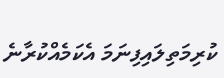ކުރިމަތިލައިފިނަމަ އެކަމެއްކުރާނެ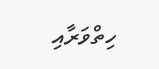ހިތްވަރާއި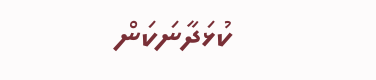ކުޅަދާނަކަން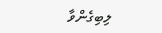ލިބިގެންވާ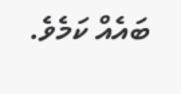ބައެއް ކަމެވެ.